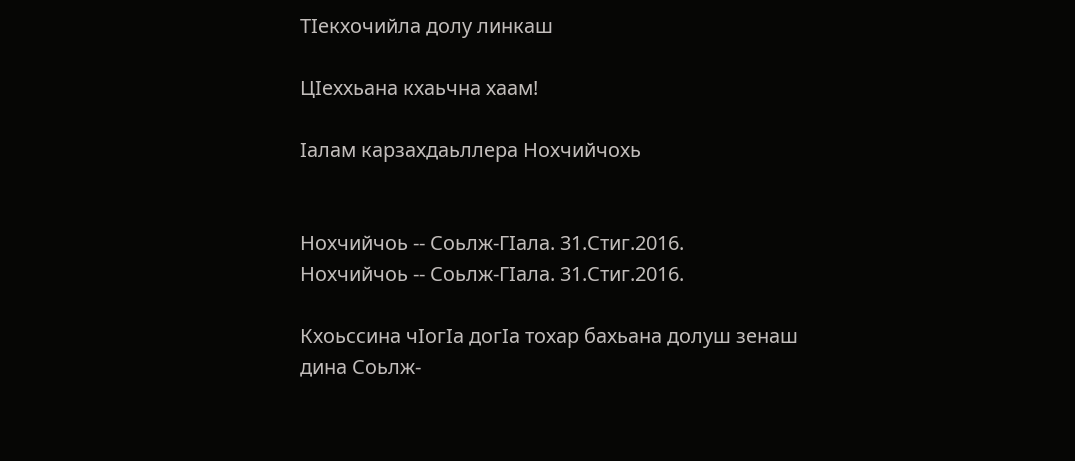ТIекхочийла долу линкаш

ЦIеххьана кхаьчна хаам!

Iалам карзахдаьллера Нохчийчохь


Нохчийчоь -- Соьлж-ГIала. 31.Стиг.2016.
Нохчийчоь -- Соьлж-ГIала. 31.Стиг.2016.

Кхоьссина чIогIа догIа тохар бахьана долуш зенаш дина Соьлж-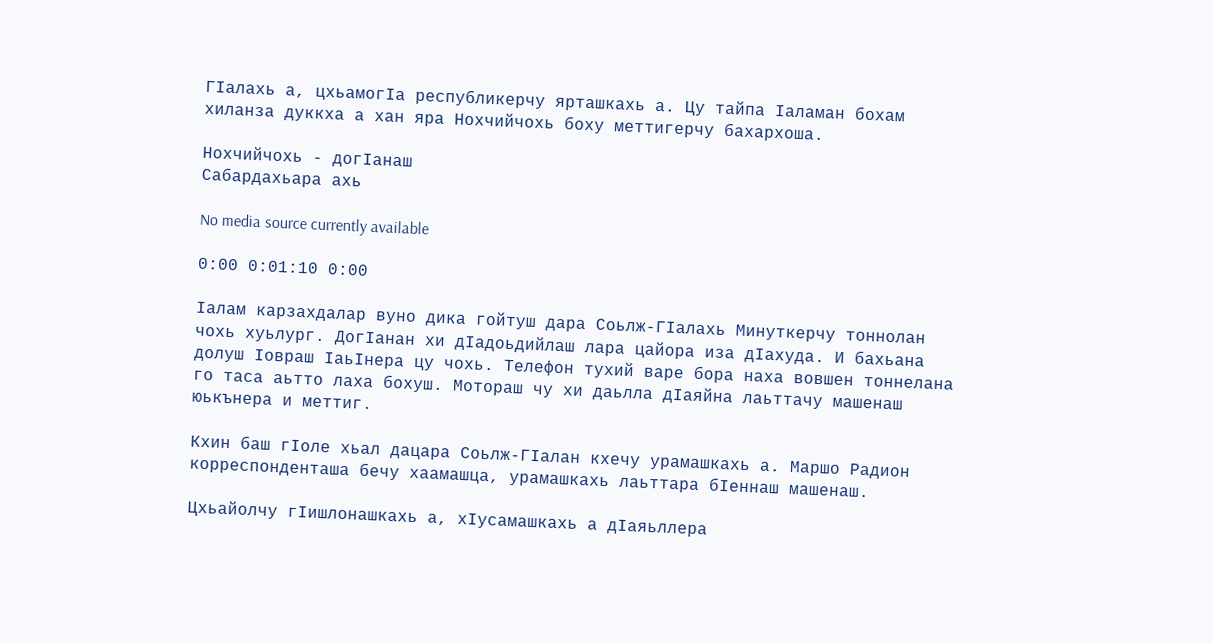ГIалахь а, цхьамогIа республикерчу ярташкахь а. Цу тайпа Iаламан бохам хиланза дуккха а хан яра Нохчийчохь боху меттигерчу бахархоша.

Нохчийчохь - догIанаш
Сабардахьара ахь

No media source currently available

0:00 0:01:10 0:00

Iалам карзахдалар вуно дика гойтуш дара Соьлж-ГIалахь Минуткерчу тоннолан чохь хуьлург. ДогIанан хи дIадоьдийлаш лара цайора иза дIахуда. И бахьана долуш Iовраш IаьIнера цу чохь. Телефон тухий варе бора наха вовшен тоннелана го таса аьтто лаха бохуш. Мотораш чу хи даьлла дIаяйна лаьттачу машенаш юькънера и меттиг.

Кхин баш гIоле хьал дацара Соьлж-ГIалан кхечу урамашкахь а. Маршо Радион корреспонденташа бечу хаамашца, урамашкахь лаьттара бIеннаш машенаш.

Цхьайолчу гIишлонашкахь а, хIусамашкахь а дIаяьллера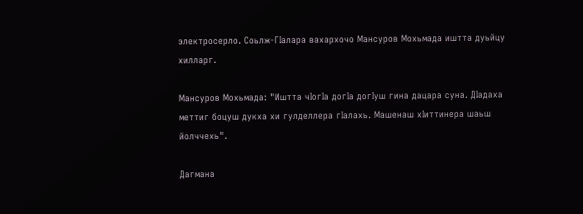электросерло. Соьлж-ГIалара вахархочо Мансуров Мохьмада иштта дуьйцу хилларг.

Мансуров Мохьмада: "Иштта чIогIа догIа догIуш гина дацара суна. ДIадаха меттиг боцуш дукха хи гулделлера гIалахь. Машенаш хIиттинера шаьш йолччехь".

Дагмана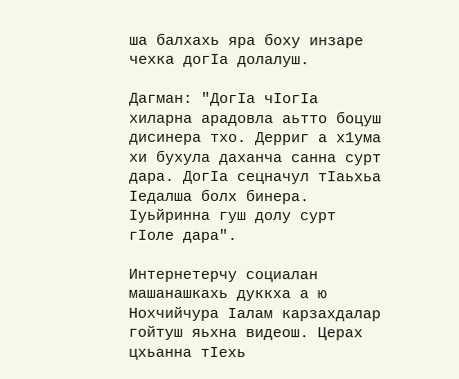ша балхахь яра боху инзаре чехка догIа долалуш.

Дагман: "ДогIа чIогIа хиларна арадовла аьтто боцуш дисинера тхо. Дерриг а х1ума хи бухула даханча санна сурт дара. ДогIа сецначул тIаьхьа Iедалша болх бинера. Iуьйринна гуш долу сурт гIоле дара".

Интернетерчу социалан машанашкахь дуккха а ю Нохчийчура Iалам карзахдалар гойтуш яьхна видеош. Церах цхьанна тIехь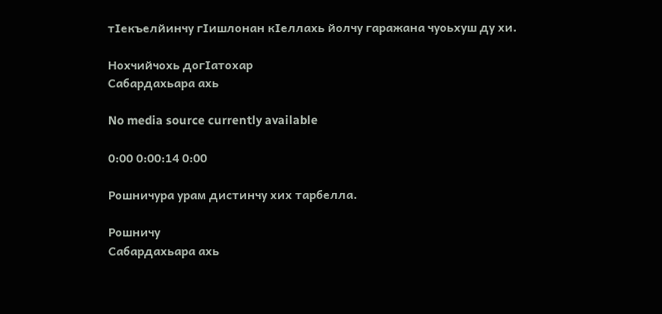тIекъелйинчу гIишлонан кIеллахь йолчу гаражана чуоьхуш ду хи.

Нохчийчохь догIатохар
Сабардахьара ахь

No media source currently available

0:00 0:00:14 0:00

Рошничура урам дистинчу хих тарбелла.

Рошничу
Сабардахьара ахь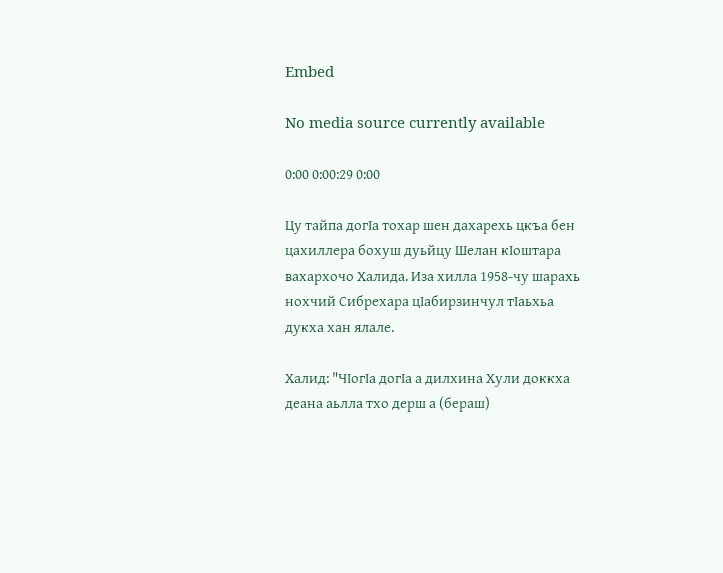Embed

No media source currently available

0:00 0:00:29 0:00

Цу тайпа догIа тохар шен дахарехь цкъа бен цахиллера бохуш дуьйцу Шелан кIоштара вахархочо Халида. Иза хилла 1958-чу шарахь нохчий Сибрехара цIабирзинчул тIаьхьа дукха хан ялале.

Халид: "ЧIогIа догIа а дилхина Хули доккха деана аьлла тхо дерш а (бераш)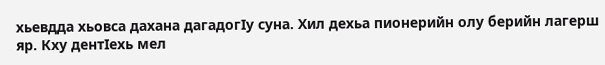хьевдда хьовса дахана дагадогIу суна. Хил дехьа пионерийн олу берийн лагерш яр. Кху дентIехь мел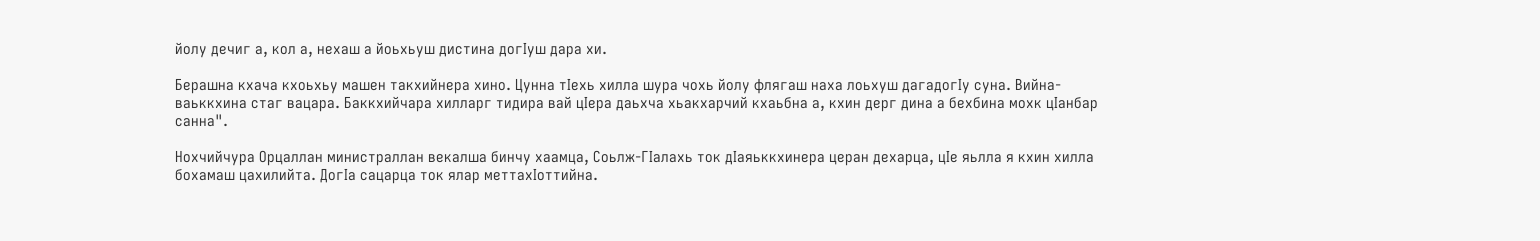йолу дечиг а, кол а, нехаш а йоьхьуш дистина догIуш дара хи.

Берашна кхача кхоьхьу машен такхийнера хино. Цунна тIехь хилла шура чохь йолу флягаш наха лоьхуш дагадогIу суна. Вийна-ваьккхина стаг вацара. Баккхийчара хилларг тидира вай цIера даьхча хьакхарчий кхаьбна а, кхин дерг дина а бехбина мохк цIанбар санна".

Нохчийчура Орцаллан министраллан векалша бинчу хаамца, Соьлж-ГIалахь ток дIаяьккхинера церан дехарца, цIе яьлла я кхин хилла бохамаш цахилийта. ДогIа сацарца ток ялар меттахIоттийна.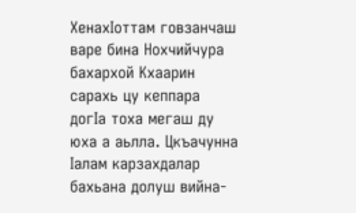ХенахIоттам говзанчаш варе бина Нохчийчура бахархой Кхаарин сарахь цу кеппара догIа тоха мегаш ду юха а аьлла. Цкъачунна Iалам карзахдалар бахьана долуш вийна-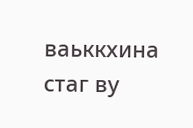ваьккхина стаг ву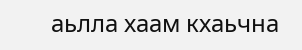аьлла хаам кхаьчна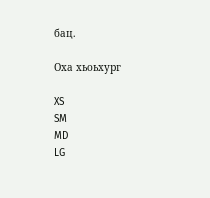бац.

Оха хьоьхург

XS
SM
MD
LG